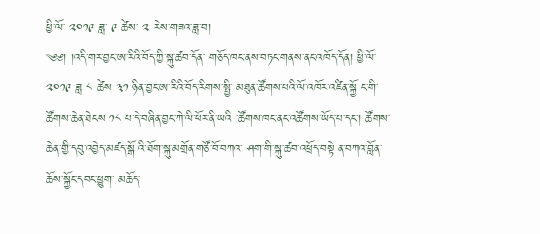ཕྱི་ལོ་ ༢༠༡༩ ཟླ་ ༩ ཚེས་ ༢ རེས་གཟའ་ཟླ་བ།
༄༅། །འདི་གར་བྱང་ཨ་རིའི་བོད་ཀྱི་སྐུ་ཚབ་དོན་ གཅོད་ཁང་ནས་བཏང་གནས་ནང་འཁོད་དོན། ཕྱི་ལོ་ ༢༠༡༩ ཟླ ༨ ཚེས ༣༡ ཉིན་བྱང་ཨ་རིའི་བོད་རིགས་སྤྱི་ མཐུན་ཚོགས་པའི་ལོ་འཁོར་འཛིན་སྐྱོ ང་གི་ཚོགས་ཆེན་ཐེངས ༡༨ པ་དེ་བཞིན་བྱང་ཀེ་ལི་ཕོར་ནི་ཡའི ་ཚོགས་ཁང་ནང་འཚོགས་ཡོད་པ་དང་། ཚོགས་ཆེན་གྱི་དབུ་འབྱེད་མཛད་སྒོ འི་ཐོག་སྐུ་མགྲོན་གཙོ་བོ་བཀའ་ ཤག་གི་སྐུ་ཚབ་འཕྲོད་བསྟེ ན་བཀའ་བློན་ཆོས་སྐྱོང་དབང་ཕྱུག་ མཆོད་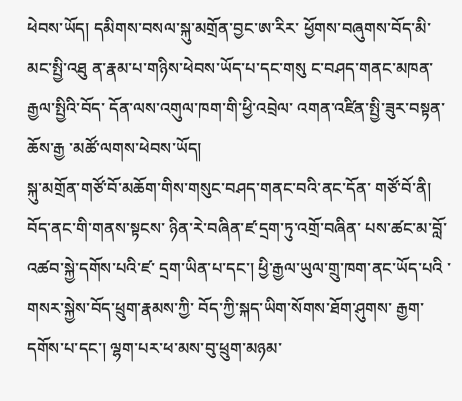ཕེབས་ཡོད། དམིགས་བསལ་སྐུ་མགྲོན་བྱང་ཨ་རིར་ ཕྱོགས་བཞུགས་བོད་མི་མང་སྤྱི་འཐུ ན་རྣམ་པ་གཉིས་ཕེབས་ཡོད་པ་དང་གསུ ང་བཤད་གནང་མཁན་རྒྱལ་སྤྱིའི་བོད་ དོན་ལས་འགུལ་ཁག་གི་ཕྱི་འབྲེལ་ འགན་འཛིན་སྤྱི་ཟུར་བསྟན་ཆོས་རྒྱ ་མཚོ་ལགས་ཕེབས་ཡོད།
སྐུ་མགྲོན་གཙོ་བོ་མཆོག་གིས་གསུང་བཤད་གནང་བའི་ནང་དོན་ གཙོ་བོ་ནི། བོད་ནང་གི་གནས་སྟངས་ ཉིན་རེ་བཞིན་ཛ་དྲག་ཏུ་འགྲོ་བཞིན་ པས་ཚང་མ་བློ་འཚབ་སྐྱེ་དགོས་པའི་ཛ་ དྲག་ཡིན་པ་དང་། ཕྱི་རྒྱལ་ཡུལ་གྲུ་ཁག་ནང་ཡོད་པའི ་གསར་སྐྱེས་བོད་ཕྲུག་རྣམས་ཀྱི་ བོད་ཀྱི་སྐད་ཡིག་སོགས་ཐོག་ཤུགས་ རྒྱག་དགོས་པ་དང་། ལྷག་པར་ཕ་མས་བུ་ཕྲུག་མཉམ་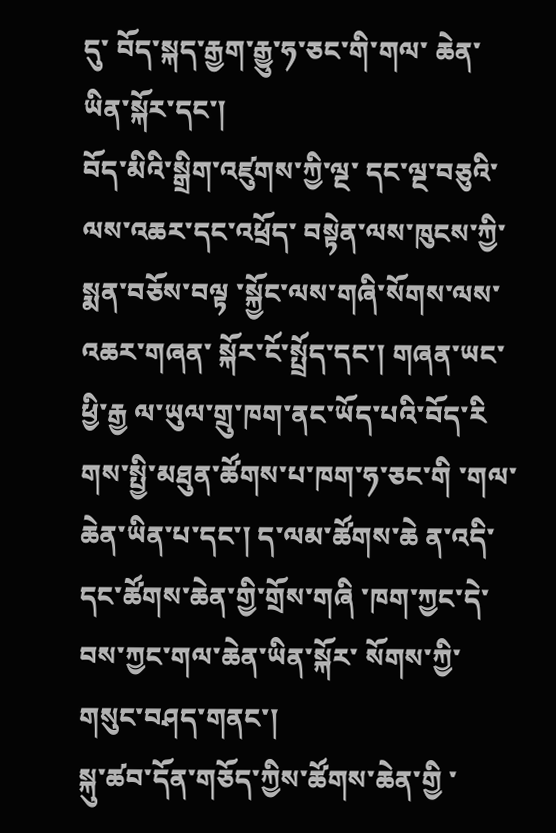དུ་ བོད་སྐད་རྒྱག་རྒྱུ་ཧ་ཅང་གི་གལ་ ཆེན་ཡིན་སྐོར་དང་།
བོད་མིའི་སྒྲིག་འཛུགས་ཀྱི་ལྔ་ དང་ལྔ་བཅུའི་ལས་འཆར་དང་འཕྲོད་ བསྟེན་ལས་ཁུངས་ཀྱི་སྨན་བཅོས་བལྟ ་སྐྱོང་ལས་གཞི་སོགས་ལས་འཆར་གཞན་ སྐོར་ངོ་སྤྲོད་དང་། གཞན་ཡང་ཕྱི་རྒྱ ལ་ཡུལ་གྲུ་ཁག་ནང་ཡོད་པའི་བོད་རི གས་སྤྱི་མཐུན་ཚོགས་པ་ཁག་ཧ་ཅང་གི ་གལ་ཆེན་ཡིན་པ་དང་། ད་ལམ་ཚོགས་ཆེ ན་འདི་དང་ཚོགས་ཆེན་གྱི་གྲོས་གཞི ་ཁག་ཀྱང་དེ་བས་ཀྱང་གལ་ཆེན་ཡིན་སྐོར་ སོགས་ཀྱི་གསུང་བཤད་གནང་།
སྐུ་ཚབ་དོན་གཅོད་ཀྱིས་ཚོགས་ཆེན་གྱི ་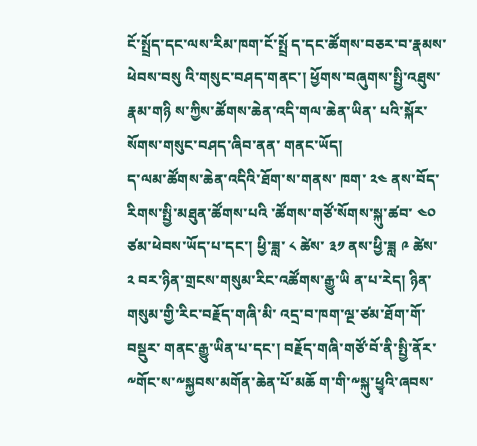ངོ་སྤྲོད་དང་ལས་རིམ་ཁག་ངོ་སྤྲོ ད་དང་ཚོགས་བཅར་བ་རྣམས་ཕེབས་བསུ འི་གསུང་བཤད་གནང་། ཕྱོགས་བཞུགས་སྤྱི་འཐུས་རྣམ་གཉི ས་ཀྱིས་ཚོགས་ཆེན་འདི་གལ་ཆེན་ཡིན་ པའི་སྐོར་སོགས་གསུང་བཤད་ཞིབ་ནན་ གནང་ཡོད།
ད་ལམ་ཚོགས་ཆེན་འདིའི་ཐོག་ས་གནས་ ཁག་ ༢༤ ནས་བོད་རིགས་སྤྱི་མཐུན་ཚོགས་པའི ་ཚོགས་གཙོ་སོགས་སྐུ་ཚབ་ ༤༠ ཙམ་ཕེབས་ཡོད་པ་དང་། ཕྱི་ཟླ་ ༨ ཚེས་ ༣༡ ནས་ཕྱི་ཟླ ༩ ཚེས་ ༢ བར་ཉིན་གྲངས་གསུམ་རིང་འཚོགས་རྒྱུ་ཡི ན་པ་རེད། ཉིན་གསུམ་གྱི་རིང་བརྗོད་གཞི་མི་ འདྲ་བ་ཁག་ལྔ་ཙམ་ཐོག་གོ་བསྡུར་ གནང་རྒྱུ་ཡིན་པ་དང་། བརྗོད་གཞི་གཙོ་བོ་ནི་སྤྱི་ནོར་༸གོང་ས་༸སྐྱབས་མགོན་ཆེན་པོ་མཆོ ག་གི་༸སྐུ་ཕྱྭའི་ཞབས་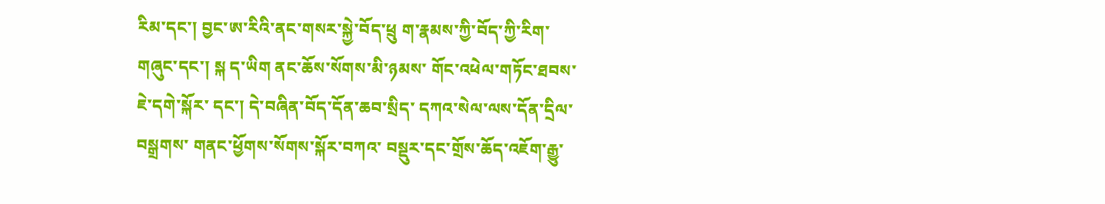རིམ་དང་། བྱང་ཨ་རིའི་ནང་གསར་སྐྱེ་བོད་ཕྲུ ག་རྣམས་ཀྱི་བོད་ཀྱི་རིག་གཞུང་དང་། སྐ ད་ཡིག ནང་ཆོས་སོགས་མི་ཉམས་ གོང་འཕེལ་གཏོང་ཐབས་ཇེ་དགེ་སྐོར་ དང་། དེ་བཞིན་བོད་དོན་ཆབ་སྲིད་ དཀའ་སེལ་ལས་དོན་དྲིལ་བསྒྲགས་ གནང་ཕྱོགས་སོགས་སྐོར་བཀའ་ བསྡུར་དང་གྲོས་ཆོད་འཇོག་རྒྱུ་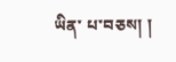ཡིན་ པ་བཅས། །